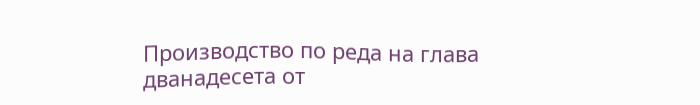Производство по реда на глава дванадесета от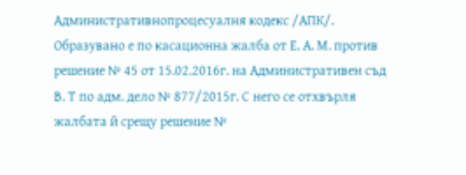Административнопроцесуалня кодекс /АПК/.
Образувано е по касационна жалба от Е. А. М. против решение № 45 от 15.02.2016г. на Административен съд В. Т по адм. дело № 877/2015г. С него се отхвърля жалбата й срещу решение №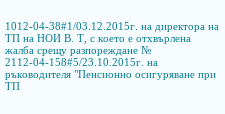1012-04-38#1/03.12.2015г. на директора на ТП на НОИ В. Т, с което е отхвърлена жалба срещу разпореждане № 2112-04-158#5/23.10.2015г. на ръководителя "Пенсионно осигуряване при ТП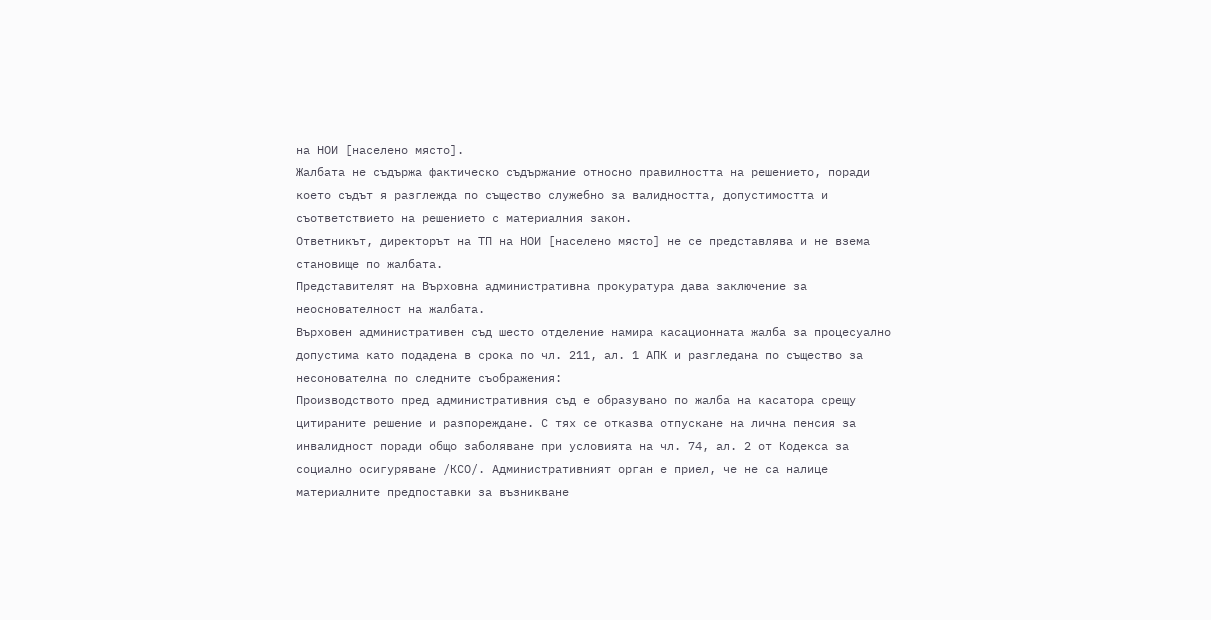на НОИ [населено място].
Жалбата не съдържа фактическо съдържание относно правилността на решението, поради което съдът я разглежда по същество служебно за валидността, допустимостта и съответствието на решението с материалния закон.
Ответникът, директорът на ТП на НОИ [населено място] не се представлява и не взема становище по жалбата.
Представителят на Върховна административна прокуратура дава заключение за неоснователност на жалбата.
Върховен административен съд шесто отделение намира касационната жалба за процесуално допустима като подадена в срока по чл. 211, ал. 1 АПК и разгледана по същество за несонователна по следните съображения:
Производството пред административния съд е образувано по жалба на касатора срещу цитираните решение и разпореждане. С тях се отказва отпускане на лична пенсия за инвалидност поради общо заболяване при условията на чл. 74, ал. 2 от Кодекса за социално осигуряване /КСО/. Административният орган е приел, че не са налице материалните предпоставки за възникване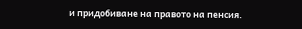и придобиване на правото на пенсия.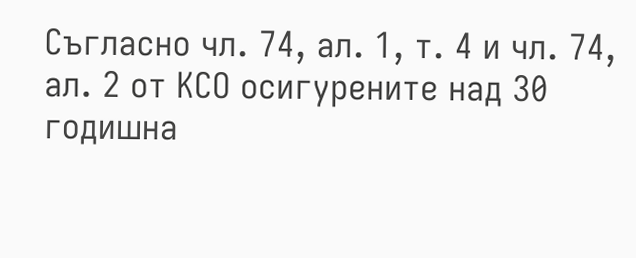Съгласно чл. 74, ал. 1, т. 4 и чл. 74, ал. 2 от КСО осигурените над 30 годишна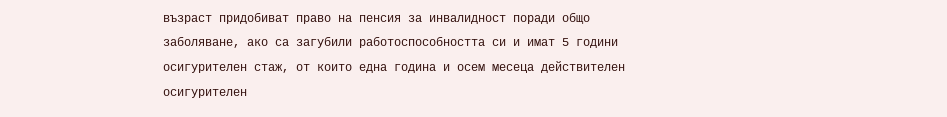възраст придобиват право на пенсия за инвалидност поради общо заболяване, ако са загубили работоспособността си и имат 5 години осигурителен стаж, от които една година и осем месеца действителен осигурителен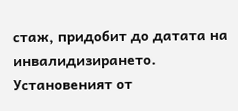стаж, придобит до датата на инвалидизирането. Установеният от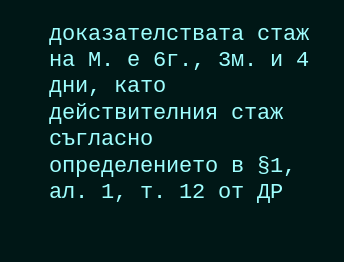доказателствата стаж на М. е 6г., 3м. и 4 дни, като действителния стаж съгласно определението в §1, ал. 1, т. 12 от ДР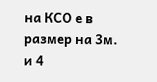на КСО е в размер на 3м. и 4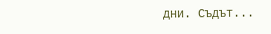дни. Съдът...